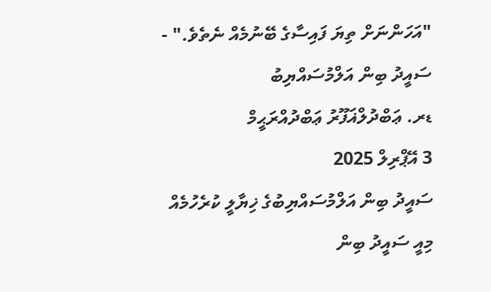"އަހަންނަށް ތިޔަ ފައިސާގެ ބޭނުމެއް ނެތެވެ." - ސައީދު ބިން އަލްމުސައްޔިބު
ޑރ. ޢަބްދުލްޣަފޫރު ޢަބްދުއްރަޙީމް
3 އޭޕްރިލް 2025
ސައީދު ބިން އަލްމުސައްޔިބުގެ ޚިޔާލީ ކުރެހުމެއް
މިއީ ސައީދު ބިން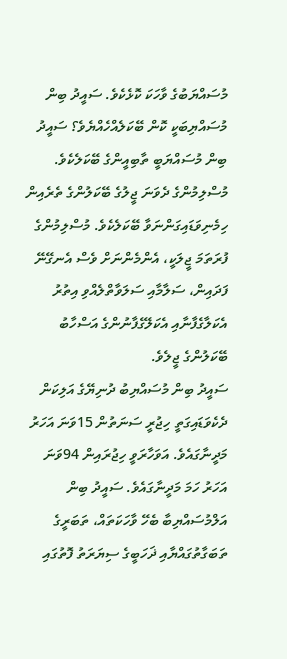މުސައްޔަބުގެ ވާހަކަ ކޮޅެކެވެ. ސައީދު ބިން މުސައްޔިބަކީ ކޮން ބޭކަލެއްހެއްޔެވެ؟ ސައީދު ބިން މުސައްޔަބީ ތާބިއީންގެ ބޭކަލެކެވެ. މުސްލިމުންގެ ދެވަނަ ޖީލުގެ ބޭކަލުންގެ ތެރެއިން ހިމެނިވަޑައިގަންނަވާ ބޭކަލެކެވެ. މުސްލިމުންގެ ފުރަތަމަ ޖީލަކީ، އެންމެންނަށް ވެސް އެނގޭނޭ ފަދައިން، ސަލާމާއި ސަލަވާތްލެއްވި އިތުރު އެކަލާގެފާނާއި އެކަލޭގެފާނުންގެ އަސްހާބު ބޭކަލުންގެ ޖީލެވެ.
ސައީދު ބިން މުސައްޔިބު ދުނިޔޭގެ އަލިކަން ދެކެވަޑައިގަތީ ހިޖުރީ ސަނަތުން 15ވަނަ އަހަރު މަދީނާގައެވެ. އަވަހާރަވީ ހިޖުރައިން 94ވަނަ އަހަރު ހަމަ މަދީނާގައެވެ. ސައީދު ބިން އަލްމުސައްޔިބާ ބެހޭ ވާހަކަތައް، ތަބަރީގެ ތަބަގާތުގައްޔާއި ޛަހަބީގެ ސިޔަރަތު ފޮތުގައި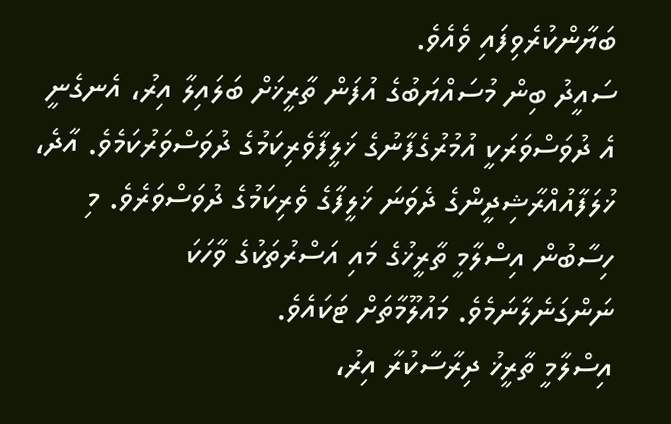ބަޔާންކުރެވިފައި ވެއެވެ.
ސައީދު ބިން މުސައްޔަބުގެ އުފަން ތާރީޚަށް ބަލައިލާ އިރު، އެނގެނީ އެ ދުވަސްވަރަކީ އުމުރުގެފާނުގެ ޚަލީފާވެރިކަމުގެ ދުވަސްވަރުކަމެވެ. އާދެ، ޚުލަފާއުއްރާޝިދީންގެ ދެވަނަ ޚަލީފާގެ ވެރިކަމުގެ ދުވަސްވަރެވެ. މި ހިސާބުން އިސްލާމީ ތާރީޚުގެ މައި އަސްރުތަކުގެ ވާހަކަ ނަންގަނެލާނަމެވެ. މައުލޫމާތަށް ޓަކައެވެ.
އިސްލާމީ ތާރީޚު ދިރާސާކުރާ އިރު،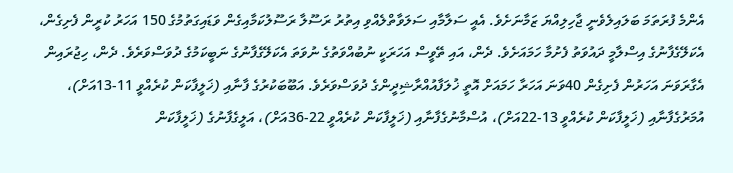އެންމެ ފުރަތަމަ ބަލައިލެވެނީ ޖާހިލިއްޔަ ޒަމާނަށެވެ. އެއީ ސަލާމާއި ސަލަވާތްލެއްވި އިތުރު ރަސޫލާ ރަސޫލުކަމާއިގެން ވަޑައިގަތުމުގެ 150 އަހަރު ކުރީން ފެށިގެން، އެކަލޭގެފާނުގެ އިސްލާމީ ދައުވަތު ފެށުމާ ހަމައަށެވެ. ދެން، އައި ތޭވީސް އަހަރަކީ ނުބުއްވަތުގެ ނުވަތަ އެކަލޭގެފާނުގެ ނަބީކަމުގެ ދުވަސްވަރެވެ. ދެން، ހިޖުރައިން އެގާރަވަނަ އަހަރުން ފެށިގެން 40ވަނަ އަހަރާ ހަމައަށް އޮތީ ޚުލަފާއުއްރާޝިދީންގެ ދުވަސްވަރެވެ. އަބޫބަކުރުގެ ފާނާއި (ޚަލީފާކަން ކުރެއްވީ 11-13އަށް)، އުމަރުގެފާނާއި (ޚަލީފާކަން ކުރެއްވީ 13-22އަށް)، އުސްމާނުގެފާނާއި (ޚަލީފާކަން ކުރެއްވީ 22-36އަށް)، އަލީގެފާނުގެ (ޚަލީފާކަން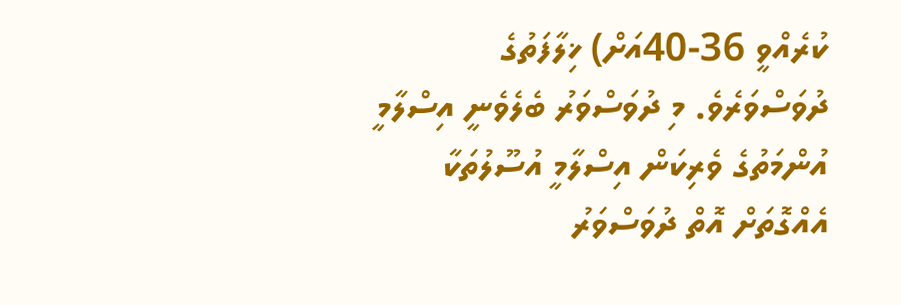ކުރެއްވީ 36-40އަށް) ޚިލާފަތުގެ ދުވަސްވަރެވެ. މި ދުވަސްވަރު ބެލެވެނީ އިސްލާމީ އުންމަތުގެ ވެރިކަން އިސްލާމީ އުސޫލުތަކާ އެއްގޮތަށް އޮތް ދުވަސްވަރު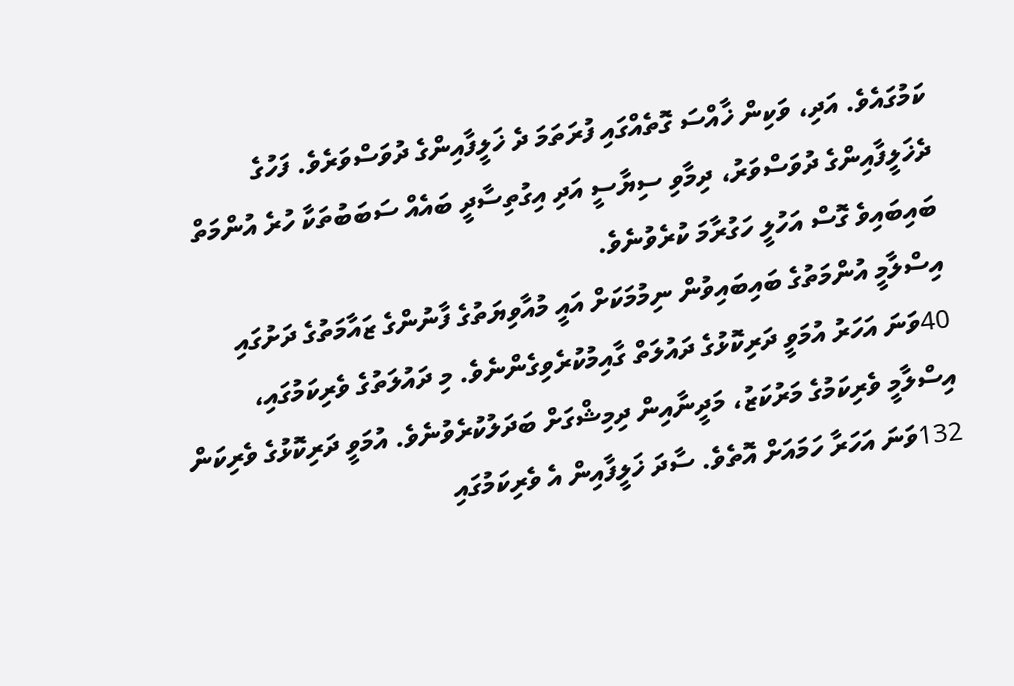ކަމުގައެވެ. އަދި، ވަކިން ޚާއްސަ ގޮތެއްގައި ފުރަތަމަ ދެ ޚަލީފާއިންގެ ދުވަސްވަރެވެ. ފަހުގެ ދެޚަލީފާއިންގެ ދުވަސްވަރު، ދިމާވި ސިޔާސީ އަދި އިގުތިސާދީ ބައެއް ސަބަބުތަކާ ހުރެ އުންމަތް ބައިބައިވެ ގޮސް އަހުލީ ހަގުރާމަ ކުރެވުނެވެ.
އިސްލާމީ އުންމަތުގެ ބައިބައިވުން ނިމުމަކަށް އައީ މުއާވިޔަތުގެ ފާނުންގެ ޒައާމަތުގެ ދަށުގައި 40ވަނަ އަހަރު އުމަވީ ދަރިކޮޅުގެ ދައުލަތް ގާއިމުކުރެވިގެންނެވެ. މި ދައުލަތުގެ ވެރިކަމުގައި، އިސްލާމީ ވެރިކަމުގެ މަރުކަޒު، މަދީނާއިން ދިމިޝްގަށް ބަދަލުކުރެވުނެވެ. އުމަވީ ދަރިކޮޅުގެ ވެރިކަން 132ވަނަ އަހަރާ ހަމައަށް އޮތެވެ. ސާދަ ޚަލީފާއިން އެ ވެރިކަމުގައި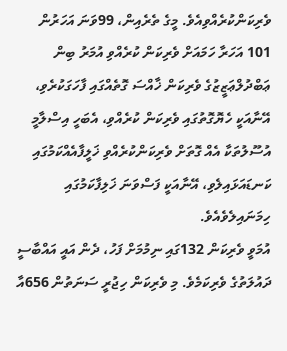ވެރިކަންކުރެއްވިއެވެ. މީގެ ތެރެއިން، 99ވަނަ އަހަރުން 101 އަހަރާ ހަމައަށް ވެރިކަން ކުރެއްވި އުމަރު ބިން ޢަބްދުލްޢަޒީޒުގެ ވެރިކަން ޚާއްސަ ގޮތެއްގައި ފާހަގަކުރެވި، އޭނާއަކީ ހެޔޮގޮތުގައި ވެރިކަން ކުރެއްވި، އެބަހީ އިސްލާމީ އުސޫލުތަކާ އެއް ގޮތަށް ވެރިކަންކުރެއްވި ޚަލީފާއެއްކަމުގައި ކަނޑައަޅައިލެވި، އޭނާއަކީ ފަސްވަނަ ޚަލިފާކަމުގައި ހިމަނައިލެވެއެވެ.
އުމަވީ ވެރިކަން 132ގައި ނިމުމަށް ފަހު، ދެން އައީ އައްބާސީ ދައުލަތުގެ ވެރިކަމެވެ. މި ވެރިކަން ހިޖުރީ ސަނަތުން 656އާ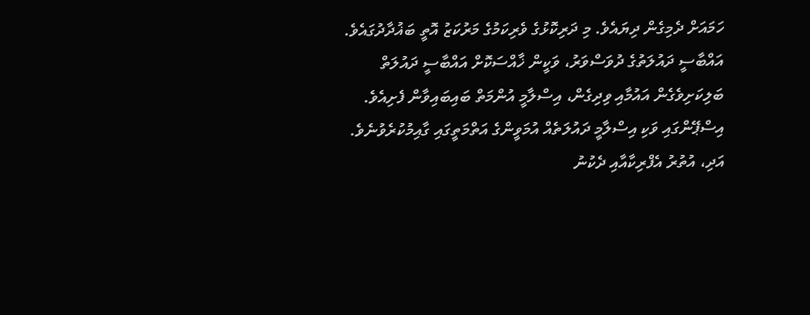ހަމައަށް ދެމިގެން ދިޔައެވެ. މި ދަރިކޮޅުގެ ވެރިކަމުގެ މަރުކަޒު އޮތީ ބަޣުދާދުގައެވެ. އައްބާސީ ދައުލަތުގެ ދުވަސްވަރު، ވަކީން ޚާއްސަކޮށް އައްބާސީ ދައުލަތް ބަލިކަށިވެގެން އައުމާއި ވިދިގެން، އިސްލާމީ އުންމަތް ބައިބައިވާން ފެށިއެވެ. އިސްޕޭންގައި ވަކި އިސްލާމީ ދައުލަތެއް އުމަވީންގެ އަތްމަތީގައި ގާއިމުކުރެވުނެވެ. އަދި، އުތުރު އެފްރިކާއާއި ދެކުނު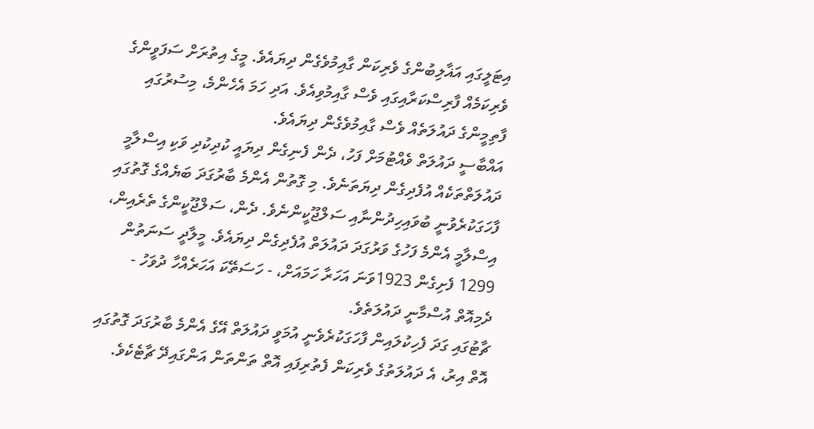އިޓަލީގައި އަޣާލިބުންގެ ވެރިކަން ގާއިމުވެގެން ދިޔައެވެ. މީގެ އިތުރަށް ސަފަވީންގެ ވެރިކަމެއް ފާރިސްކަރާއިގައި ވެސް ގާއިމުވިއެވެ. އަދި ހަމަ އެހެންމެ، މިސުރުގައި ފާތިމީންގެ ދައުލަތެއް ވެސް ގާއިމުވެގެން ދިޔައެވެ.
އައްބާސީ ދައުލަތް ވެއްޓުމަށް ފަހު، ދެން ފެނިގެން ދިޔައީ ކުދިކުދި ވަކި އިސްލާމީ ދައުލަތްތަކެއް އުފެދިގެން ދިޔަތަނެވެ. މި ގޮތުން އެންމެ ބާރުގަދަ ބަޔެއްގެ ގޮތުގައި ފާހަގަކުރެވުނީ ބުވައިހިދުންނާއި ސަލްޖޫކީންނެވެ. ދެން، ސަލްޖޫކީންގެ ތެރެއިން، އިސްލާމީ އެންމެ ފަހުގެ ވަރުގަދަ ދައުލަތް އުފެދިގެން ދިޔައެވެ. މީލާދީ ސަނަތުން 1299 ފެށިގެން 1923ވަނަ އަހަރާ ހަމައަށް، - ހަސަތޭކަ އަހަރެއްހާ ދުވަހު - ދެމިއޮތް އުސްމާނީ ދައުލަތެވެ.
ޗާޓުގައި ގަދަ ފެހިކުލައިން ފާހަގަކުރެވެނީ އުމަވީ ދައުލަތް އޭގެ އެންމެ ބާރުގަދަ ގޮތުގައި އޮތް އިރު، އެ ދައުލަތުގެ ވެރިކަން ފެތުރިފައި އޮތް ތަންތަން އަންގައިދޭ ޗާޓެކެވެ.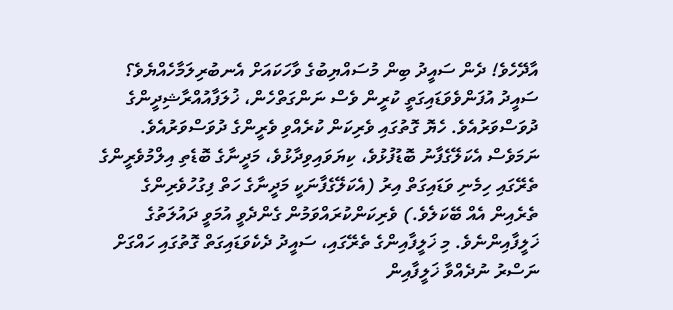އާދޭހެވެ! ދެން ސައީދު ބިން މުސައްޔިބުގެ ވާހަކައަށް އެނބުރިލަމާހެއްޔެވެ؟ ސައީދު އުފަންވެވަޑައިގަތީ ކުރީން ވެސް ނަންގަތްހެން، ޚުލަފާއުއްރާޝިދީންގެ ދުވަސްވަރުއެވެ. ހެޔޮ ގޮތުގައި ވެރިކަން ކުރެއްވި ވެރީންގެ ދުވަސްވަރުއެވެ. ނަމަވެސް އެކަލޭގެފާނު ބޮޑުފުޅުވެ، ކިޔަވައިވިދާޅުވެ، މަދީނާގެ ބޮޑެތި އިލްމުވެރީންގެ ތެރޭގައި ހިމެނި ވަޑައިގަތް އިރު (އެކަލޭގެފާނަކީ މަދީނާގެ ހަތް ފިގުހުވެރިންގެ ތެރެއިން އެއް ބޭކަލެވެ.) ވެރިކަންކުރައްވަމުން ގެންދެވީ އުމަވީ ދައުލަތުގެ ޚަލީފާއިންނެވެ. މި ޚަލީފާއިންގެ ތެރޭގައި، ސައީދު ދެކެވަޑައިގަތް ގޮތުގައި ހައްގަށް ނަސްރު ނުދެއްވާ ޚަލީފާއިން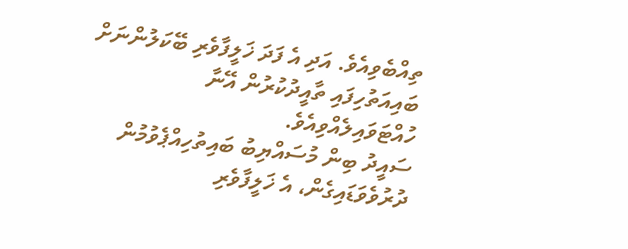ތިއްބެވިއެވެ. އަދި އެ ފަދަ ޚަލީފާވެރި ބޭކަލުންނަށް ބައިއަތުހިފައި ތާއީދުކުރުން އޭނާ ހުއްޓަވައިލެއްވިއެވެ.
ސައީދު ބިން މުސައްޔިބު ބައިތުހިއްޕެވުމުން ދުރުވެވަޑައިގެން، އެ ޚަލީފާވެރި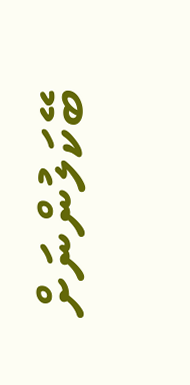ބޭކަލުންނަށް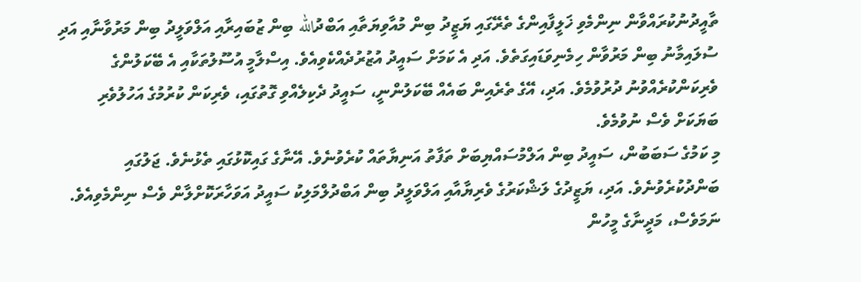ތާއީދުނުކުރައްވާން ނިންމެވި ޚަލީފާއިންގެ ތެރޭގައި ޔަޒީދު ބިން މުއާވިޔަތާއި އަބްދުالله ބިން ޒުބައިރާއި އަލްވަލީދު ބިން މަރުވާނާއި އަދި ސުލައިމާނު ބިން މަރުވާން ހިމެނިވަޑައިގަތެވެ. އަދި އެ ކަމަށް ސައީދު އުޒުރުދެއްކެވިއެވެ. އިސްލާމީ އުސޫލުތަކާއި އެ ބޭކަލުންގެ ވެރިކަންކުރެއްވުނު ދުރުވުމެވެ. އަދި، އޭގެ ތެރެއިން ބައެއް ބޭކަލުންނީ، ސައީދު ދެކިލެއްވި ގޮތުގައި، ވެރިކަން ކުރުމުގެ އަހުލުވެރި ބަޔަކަށް ވެސް ނުވުމެވެ.
މި ކަމުގެ ސަބަބުން، ސައީދު ބިން އަލްމުސައްޔިބަށް ތަފާތު އަނިޔާތައް ކުރެވުނެވެ. އޭނާގެ ގައިކޮޅުގައި ތެޅުނެވެ. ޖަލުގައި ބަންދުކުރެވުނެވެ. އަދި، ޔަޒީދުގެ ލަޝްކަރުގެ ވެރިޔާއާއި އަލްވަލީދު ބިން އަބްދުލްމަލިކު ސައީދު އަވަހާރަކޮށްލާން ވެސް ނިންމެވިއެވެ. ނަމަވެސް، މަދީނާގެ މީހުން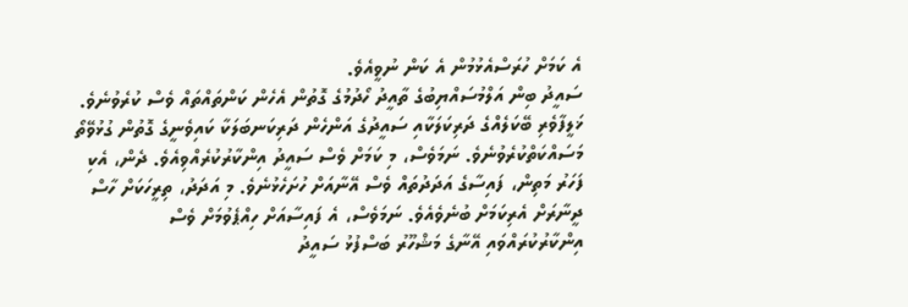އެ ކަމަށް ހުރަސްއެޅުމުން އެ ކަން ނުވީއެވެ.
ސައީދު ބިން އަލްމުސައްޔިބުގެ ތާއީދު ހޯދުމުގެ ގޮތުން އެހެން ކަންތައްތައް ވެސް ކުރެވުނެވެ. ޚަލީފާވެރި ބޭކަލެއްގެ ދަރިކަލަކާއި ސައީދުގެ އަންހެން ދަރިކަނބަލަކާ ކައިވެނީގެ ގޮތުން ގުޅުވޭތޯ މަސައްކަތްކުރެވުނެވެ. ނަމަވެސް، މި ކަމަށް ވެސް ސައީދު އިންކާރުކުރެއްވިއެވެ. ދެން، އެކި ފަހަރު މަތިން، ފައިސާގެ އަދަދުތައް ވެސް އޭނާއަށް ހުށަހެޅުނެވެ. މި އަދަދު، ތިރީހަކަށް ހާސް ދީނާރަށް އެރިކަމަށް ބުނެވެއެވެ. ނަމަވެސް، އެ ފައިސާއަށް ހިއްޕެވުމަށް ވެސް އިންކާރުކުރައްވައި އޭނާގެ މަޝްހޫރު ބަސްފުޅު ސައީދު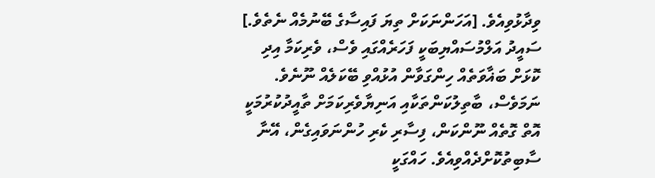ވިދާޅުވިއެވެ. [އަހަންނަކަށް ތިޔަ ފައިސާގެ ބޭނުމެއް ނެތެވެ.]
ސައީދު އަލްމުސައްޔިބަކީ ފަހަރެއްގައި ވެސް، ވެރިކަމާ އިދި ކޮޅަށް ބަޣާވަތެއް ހިންގަވާން އުޅުއްވި ބޭކަލެއް ނޫނެވެ. ނަމަވެސް، ބާތިލުކަންތަކާއި އަނިޔާވެރިކަމަށް ތާއީދުކުރުމަކީ އޮތް ގޮތެއް ނޫންކަން، ފިސާރި ކެރި ހުންނަވައިގެން، އޭނާ ސާބިތުކޮށްދެއްވިއެވެ. ހައްގަކީ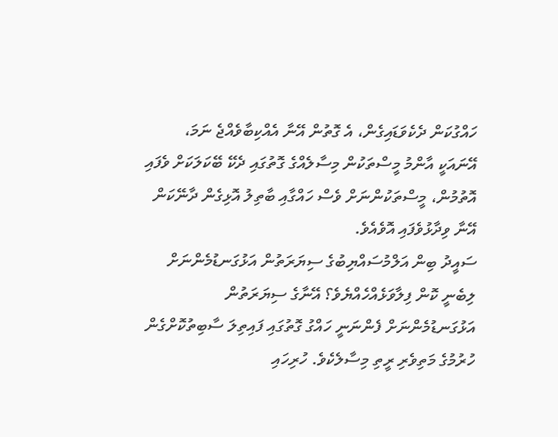ހައްގުކަން ދެކެވަޑައިގެން، އެ ގޮތުން އޭނާ އެއްކިބާވެއްޖެ ނަމަ، އޭނައަކީ އާންމު މީސްތަކުން މިސާލެއްގެ ގޮތުގައި ދެކޭ ބޭކަލަކަށް ވެފައި އޮތުމުން، މީސްތަކުންނަށް ވެސް ހައްގާއި ބާތިލު އޮޅިގެން ދާނޭކަން އޭނާ ވިދާޅުވެފައި އޮވެއެވެ.
ސައީދު ބިން އަލްމުސައްޔިބުގެ ސިޔަރަތުން އަޅުގަނޑުމެންނަށް ލިބެނީ ކޮން ފިލާވަޅެއްހެއްޔެވެ؟ އޭނާގެ ސިޔަރަތުން އަޅުގަނޑުމެންނަށް ފެންނަނީ ހައްގު ގޮތުގައި ފައިތިލަ ސާބިތުކޮށްގެން ހުރުމުގެ މަތިވެރި ރީތި މިސާލެކެވެ. ހުރިހައި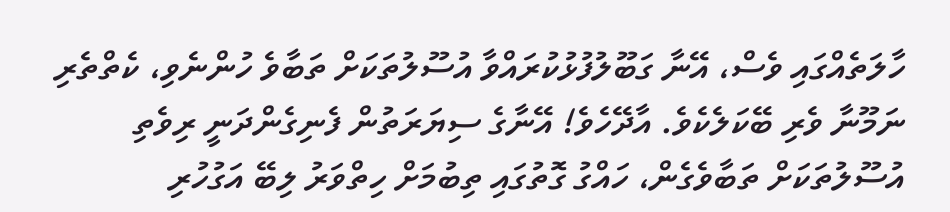ހާލަތެއްގައި ވެސް، އޭނާ ގަބޫލުފުޅުކުރައްވާ އުސޫލުތަކަށް ތަބާވެ ހުންނެވި، ކެތްތެރި ނަމޫނާ ވެރި ބޭކަލެކެވެ. އާދޭހެވެ! އޭނާގެ ސިޔަރަތުން ފެނިގެންދަނީ ރިވެތި އުސޫލުތަކަށް ތަބާވެގެން، ހައްގު ގޮތުގައި ތިބުމަށް ހިތްވަރު ލިބޭ އަގުހުރި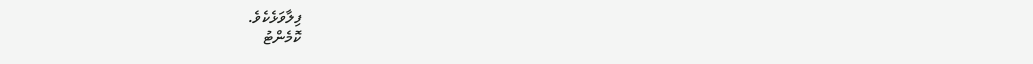ފިލާވަޅެކެވެ.
ކޮމެންޓު